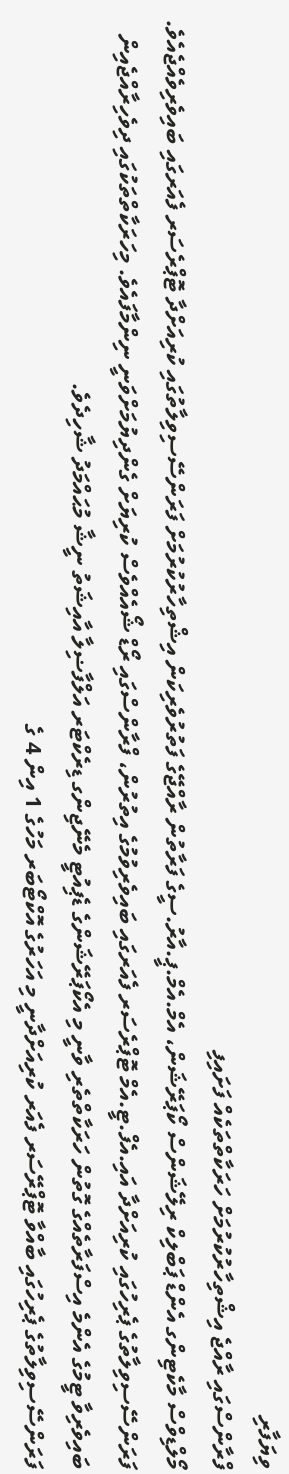ވިޔަފާރި
ފްރާންސްގައި ރާއްޖެ އިޝްތިހާރުކުރުމަށް ހަރަކާތްތަކެއް ފަށައިފި
މޯލްޑިވްސް މާކެޓިންގ އެންޑް ޕަބްލިކް ރިލޭޝަންސް ކޯޕަރޭޝަން، އެމް.އެމް.ޕީ.އާރު.ސީގެ ފަރާތުން ރާއްޖޭގެ ފަތުރުވެރިކަން އިޝްތިހާރުކުރުމަށް ފަރަންސޭސިވިލާތުގައި ކުރިއަށްދާ ޓޮޕްރެސަރ ފެއަރގައި ބައިވެރިވެއްޖެއެވެ.
ފަރަންސޭސިވިލާތުގެ ޕެރިހުގައި ކުރިއަށްދާ އައި.އެފް.ޓީ.އެމް ޓޮޕްރެސަރ ފެއަރގައި ބައިވެރިވުމުގެ އިތުރުން، ފްރާންސްގައި ރޯޑް ޝޯއެއްވެސް ކުރިޔަށް ގެންދިޔުމަށްވަނީ ނިންމާފައެވެ. މިހަރަކާތްތަކުގައި ދިވެހިރާއްޖެއިން ބައިވެރިވާ ޓީމުގެ އެންމެ އިސްފަރާތެއްގެ ގޮތުން ހަރަކާތްތެރި ވާނީ މި އެކޯޕަރޭޝަންގެ ޑެޕިއުޓީ މެނޭޖިންގ ޑިރެކްޓަރ އަލްފާޟިލާ އާއިޝަތު ނީޝާ މުޙައްމަދު ޝާހިދެވެ.
ފަރަންސޭސިވިލާތުގެ ޕެރިހުގައި ބާއްވާ ޓޮޕްރޭސަރ ފެއަރ ކުރިއަށްދާނީ މި އަހަރުގެ އޮކްޓޯބަރ މަހުގެ 1 އިން 4 ގެ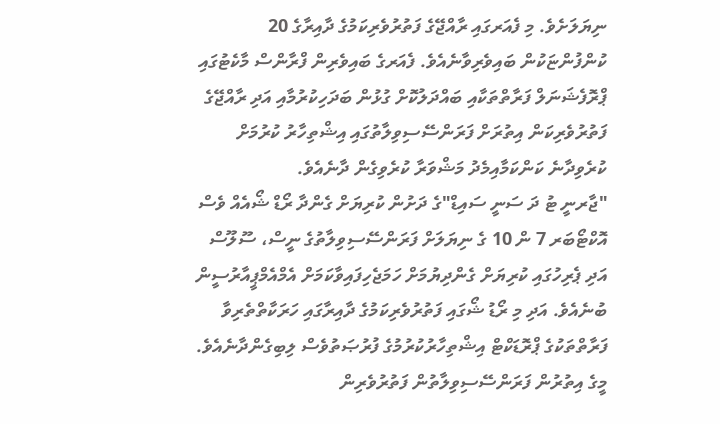ނިޔަލަށެވެ. މި ފެއަރގައި ރާއްޖޭގެ ފަތުރުވެރިކަމުގެ ދާއިރާގެ 20 ކުންފުންޏަކުން ބައިވެރިވާނެއެވެ. ފެއަރގެ ބައިވެރިން ފްރާންސް މާކެޓުގައި ޕްރޮފެޝަނަލް ފަރާތްތަކާއި ބައްދަލުކޮށް ގުޅުން ބަދަހިކުރުމާއި އަދި ރާއްޖޭގެ ފަތުރުވެރިކަން އިތުރަށް ފަރަންސޭސިވިލާތުގައި އިޝްތިހާރު ކުރުމަށް ކުރެވިދާނެ ކަންކަމާއިމެދު މަޝްވަރާ ކުރެވިގެން ދާނެއެވެ.
"ޖާރނީ ޓު ދަ ސަނީ ސައިޑް"ގެ ދަށުން ކުރިޔަށް ގެންދާ ރޯޑް ޝޯއެއް ވެސް އޮކްޓޯބަރ 7 ން 10 ގެ ނިޔަލަށް ފަރަންސޭސިވިލާތުގެ ނީސް، ސޫލޫސް އަދި ޕެރިހުގައި ކުރިޔަށް ގެންދިޔުމަށް ހަމަޖެހިފައިވާކަމަށް އެމްއެމްޕީއާރުސީން ބުނެއެވެ. އަދި މި ރޯޑު ޝޯގައި ފަތުރުވެރިކަމުގެ ދާއިރާގައި ހަރަކާތްތެރިވާ ފަރާތްތަކުގެ ޕްރޮޑަކްޓް އިޝްތިހާރުކުރުމުގެ ފުރުޞަތުވެސް ލިބިގެންދާނެއެވެ. މީގެ އިތުރުން ފަރަންސޭސިވިލާތުން ފަތުރުވެރިން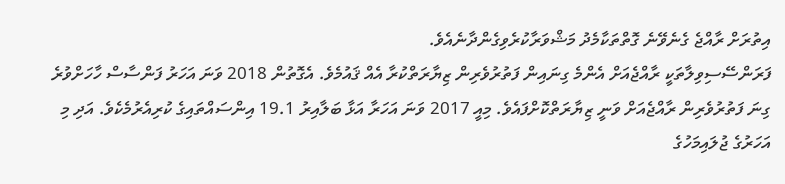އިތުރަށް ރާއްޖެ ގެނެވޭނެ ގޮތްތަކާމެދު މަޝްވަރާކުރެވިގެންދާނެއެވެ.
ފަރަންސޭސިވިލާތަކީ ރާއްޖެއަށް އެންމެ ގިނައިން ފަތުރުވެރިން ޒިޔާރަތްކުރާ އެއް ޤައުމެވެ. އެގޮތުން 2018 ވަނަ އަހަރު ފަންސާސް ހާހަށްވުރެ ގިނަ ފަތުރުވެރިން ރާއްޖެއަށް ވަނީ ޒިޔާރަތްކޮށްފައެވެ. މިއީ 2017 ވަނަ އަހަރާ އަޅާ ބަލާއިރު 19.1 އިންސައްތައިގެ ކުރިއެރުމެކެވެ. އަދި މި އަހަރުގެ ޖުލައިމަހުގެ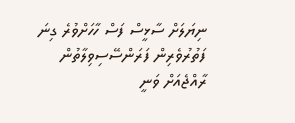ނިޔަލަށް ސާޅީސް ފަސް ހާހަށްވުރެ ގިނަ ފަތުރުވެރިން ފަރަންސޭސިވިލާތުން
ރާއްޖެއަށް ވަނީ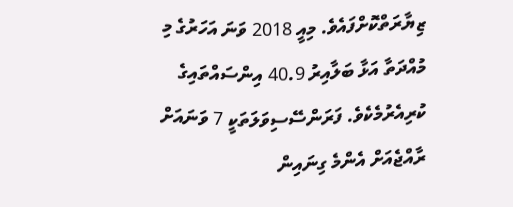ޒިޔާރަތްކޮށްފައެވެ. މިއީ 2018 ވަނަ އަހަރުގެ މި މުއްދަތާ އަޅާ ބަލާއިރު 40.9 އިންސައްތައިގެ ކުރިއެރުމެކެވެ. ފަރަންސޭސިވަލަތަކީ 7 ވަނައަށް ރާއްޖެއަށް އެންމެ ގިނައިން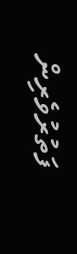ފަތުރުވެރިން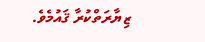ޒިޔާރަތްކުރާ ޤައުމެވެ.